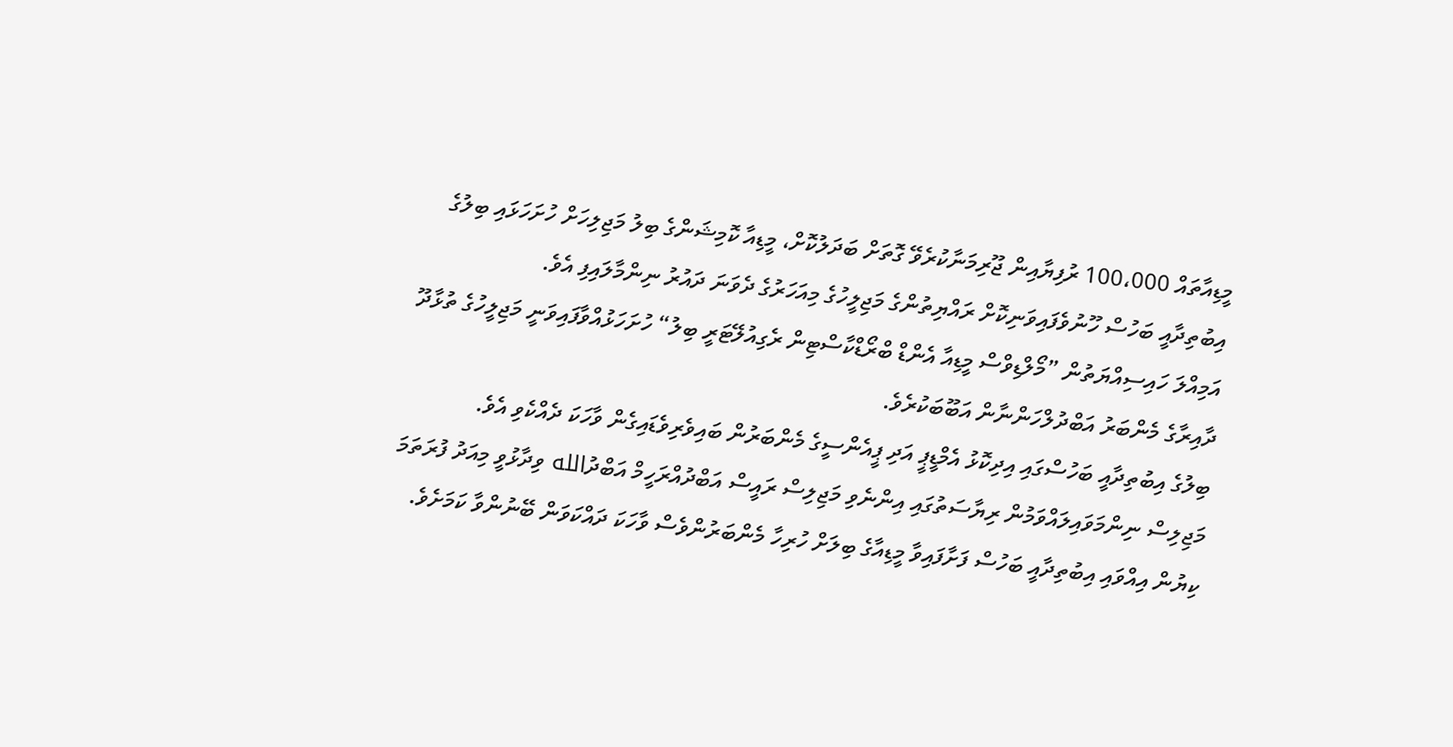މީޑިއާތައް 100،000 ރުފިޔާއިން ޖޫރިމަނާކުރެވޭ ގޮތަށް ބަދަލުކޮށް، މީޑިއާ ކޮމިޝަންގެ ބިލު މަޖިލިހަށް ހުށަހަޅައި ބިލުގެ އިބުތިދާއީ ބަހުސް ހޫނުވެފައިވަނިކޮށް ރައްޔިތުންގެ މަޖިލީހުގެ މިއަހަރުގެ ދެވަނަ ދައުރު ނިންމާލައިފި އެވެ.
އަމިއްލަ ހައިސިއްޔަތުން ”މޯލްޑިވްސް މީޑިއާ އެންޑް ބްރޯޑްކާސްޓިން ރެގިއުލޭޓަރީ ބިލު“ ހުށަހަޅުއްވާފައިވަނީ މަޖިލީހުގެ ތުޅާދޫ ދާއިރާގެ މެންބަރު އަބްދުލްހަންނާން އަބޫބަކުރެވެ.
ބިލުގެ އިބުތިދާއީ ބަހުސްގައި އިދިކޮޅު އެމްޑީޕީ އަދި ޕީއެންސީގެ މެންބަރުން ބައިވެރިވެޑައިގެން ވާހަކަ ދެއްކެވި އެވެ.
މަޖިލިސް ނިންމަވައިލައްވަމުން ރިޔާސަތުގައި އިންނެވި މަޖިލިސް ރައީސް އަބްދުއްރަހީމް އަބްދުالله ވިދާޅުވީ މިއަދު ފުރަތަމަ ކިޔުން އިއްވައި އިބުތިދާއީ ބަހުސް ފަށާފައިވާ މީޑިއާގެ ބިލަށް ހުރިހާ މެންބަރުންވެސް ވާހަކަ ދައްކަވަން ބޭނުންވާ ކަމަށެވެ.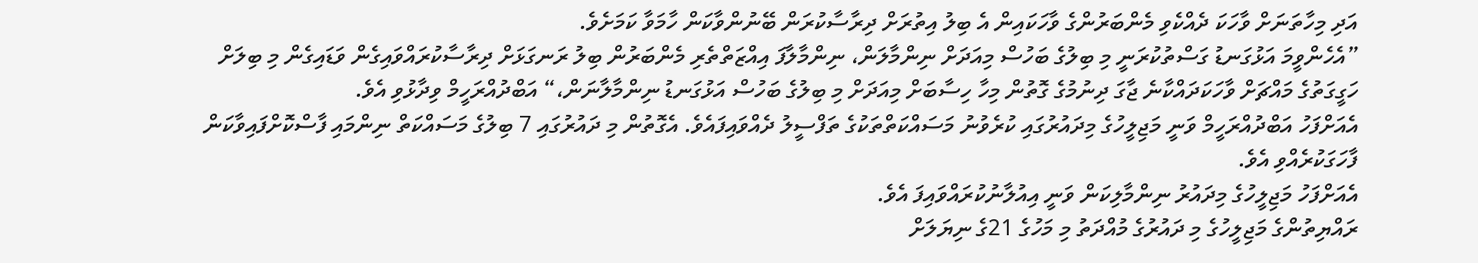އަދި މިހާތަނަށް ވާހަކަ ދެއްކެވި މެންބަރުންގެ ވާހަކައިން އެ ބިލު އިތުރަށް ދިރާސާކުރަން ބޭނުންވާކަން ހާމަވާ ކަމަށެވެ.
”އެހެންވީމަ އަޅުގަނޑު ގަސްތުކުރަނީ މި ބިލުގެ ބަހުސް މިއަދަށް ނިންމާލަން، ނިންމާލާފަ އިއްޒަތްތެރި މެންބަރުން ބިލު ރަނގަޅަށް ދިރާސާކުރައްވައިގެން ވަޑައިގެން މި ބިލަށް ހަގީގަތުގެ މައްޗަށް ވާހަކަދައްކާނެ ޖާގަ ދިނުމުގެ ގޮތުން މިހާ ހިސާބަށް މިއަދަށް މި ބިލުގެ ބަހުސް އަޅުގަނޑު ނިންމާލާނަން،“ އަބްދުއްރަހީމް ވިދާޅުވި އެވެ.
އެއަށްފަހު އަބްދުއްރަހީމް ވަނީ މަޖިލީހުގެ މިދައުރުގައި ކުރެވުނު މަސައްކަތްތަކުގެ ތަފްސީލު ދެއްވައިފައެވެ. އެގޮތުން މި ދައުރުގައި 7 ބިލުގެ މަސައްކަތް ނިންމައި ފާސްކޮށްފައިވާކަން ފާހަގަކުރެއްވި އެވެ.
އެއަށްފަހު މަޖިލީހުގެ މިދައުރު ނިންމާލިކަން ވަނީ އިއުލާނުކުރައްވައިފަ އެވެ.
ރައްޔިތުންގެ މަޖިލީހުގެ މި ދައުރުގެ މުއްދަތު މި މަހުގެ 21ގެ ނިޔަލަށް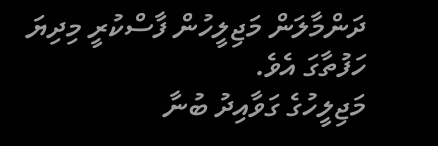ދަންމާލަން މަޖިލީހުން ފާސްކުރީ މިދިޔަ ހަފުތާގަ އެވެ.
މަޖިލީހުގެ ގަވާއިދު ބުނާ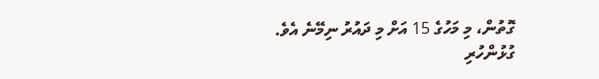ގޮތުން، މި މަހުގެ 15 އަށް މި ދައުރު ނިމޭނެ އެވެ.
ގުޅުންހުރި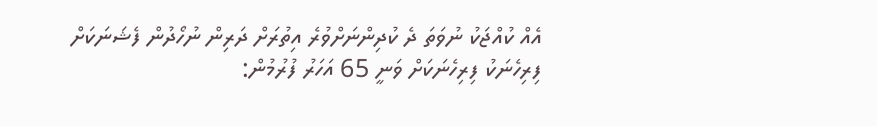އެއް ކުއްޖަކު ނުވަތަ ދެ ކުދިންނަށްވުރެ އިތުރަށް ދަރިން ނުހޯދުން ފެޝަނަކަށް
ފިރިހެނަކު ފިރިހެނަކަށް ވަނީ 65 އަހަރު ފުރުމުން: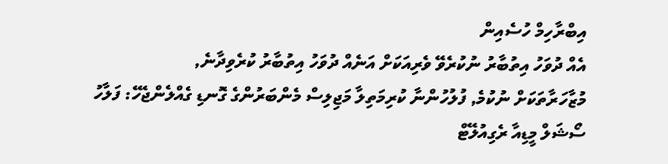އިބްރާހިމް ހުސެއިން
އެއް ދުވަހު އިތުބާރު ނުކުރެވޭ ވެރިއަކަށް އަނެއް ދުވަހު އިތުބާރު ކުރެވިދާނެ,
މުޒާހަރާތަކަށް ނުކުމެ, ފުލުހުންނާ ކުރިމަތިލާ މަޖިލިސް މެންބަރުންގެ ގޮނޑި ގެއްލެންޖެހޭ: ފަލާހު
ސޯޝަލް މީޑިއާ ރެގިއުލޭޓް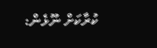ކުރާކަށް ނޫޅެން: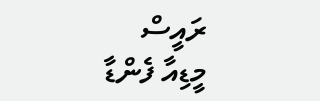ރައީސް
މީޑިއާ ފެންޑާ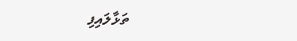ތަޅާލައިފި